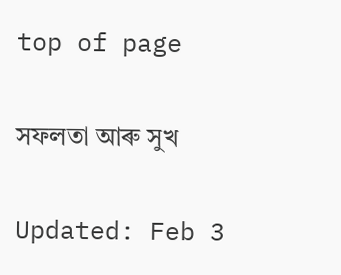top of page

সফলতা আৰু সুখ

Updated: Feb 3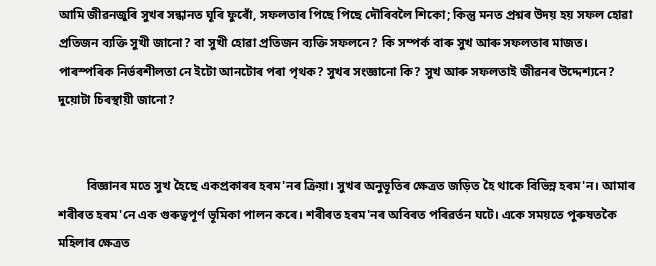আমি জীৱনজুৰি সুখৰ সন্ধানত ঘূৰি ফুৰোঁ, সফলতাৰ পিছে পিছে দৌৰিবলৈ শিকো; কিন্তু মনত প্রশ্নৰ উদয় হয় সফল হোৱা প্রতিজন ব্যক্তি সুখী জানো? বা সুখী হোৱা প্রতিজন ব্যক্তি সফলনে? কি সম্পর্ক বাৰু সুখ আৰু সফলতাৰ মাজত। পাৰস্পৰিক নিৰ্ভৰশীলতা নে ইটো আনটোৰ পৰা পৃথক? সুখৰ সংজ্ঞানো কি? সুখ আৰু সফলতাই জীৱনৰ উদ্দেশ্যনে? দুয়োটা চিৰস্থায়ী জানো?


         বিজ্ঞানৰ মতে সুখ হৈছে একপ্ৰকাৰৰ হৰম'নৰ ক্ৰিয়া। সুখৰ অনুভূতিৰ ক্ষেত্রত জড়িত হৈ থাকে বিভিন্ন হৰম'ন। আমাৰ শৰীৰত হৰম'নে এক গুৰুত্বপূর্ণ ভূমিকা পালন কৰে। শৰীৰত হৰম'নৰ অবিৰত পৰিৱৰ্তন ঘটে। একে সময়তে পুৰুষতকৈ মহিলাৰ ক্ষেত্ৰত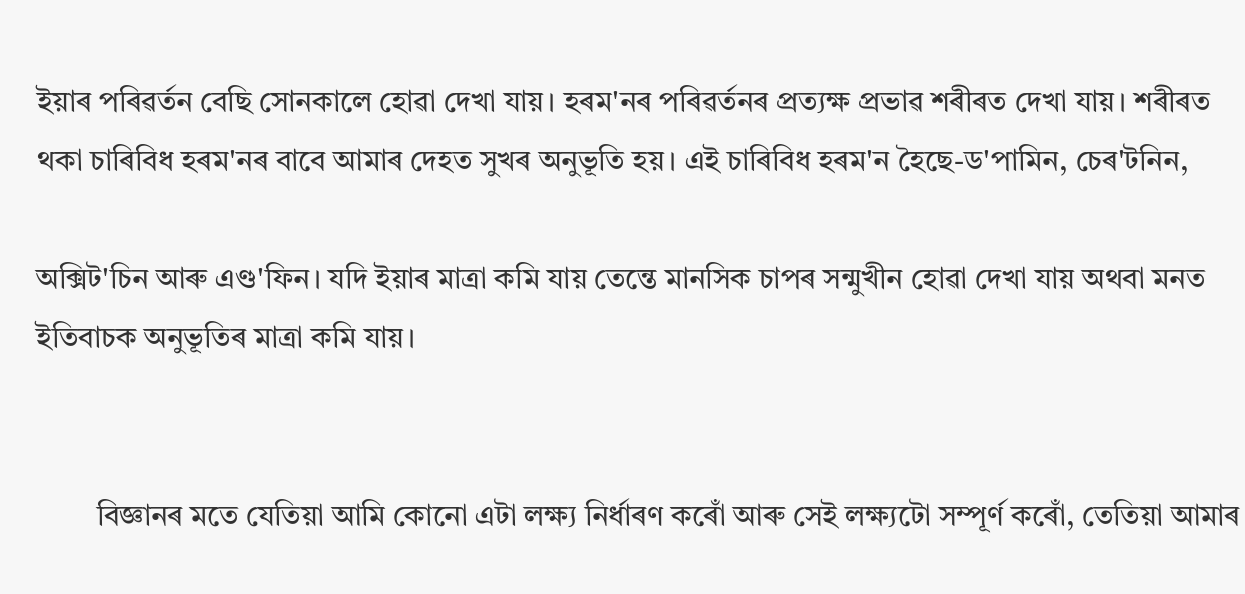ইয়াৰ পৰিৱৰ্তন বেছি সোনকালে হোৱা দেখা যায়। হৰম'নৰ পৰিৱৰ্তনৰ প্ৰত্যক্ষ প্রভাৱ শৰীৰত দেখা যায়। শৰীৰত থকা চাৰিবিধ হৰম'নৰ বাবে আমাৰ দেহত সুখৰ অনুভূতি হয়। এই চাৰিবিধ হৰম'ন হৈছে-ড'পামিন, চেৰ'টনিন,

অক্সিট'চিন আৰু এণ্ড'ফিন। যদি ইয়াৰ মাত্রা কমি যায় তেন্তে মানসিক চাপৰ সন্মুখীন হোৱা দেখা যায় অথবা মনত ইতিবাচক অনুভূতিৰ মাত্রা কমি যায়।


        বিজ্ঞানৰ মতে যেতিয়া আমি কোনো এটা লক্ষ্য নির্ধাৰণ কৰোঁ আৰু সেই লক্ষ্যটো সম্পূর্ণ কৰোঁ, তেতিয়া আমাৰ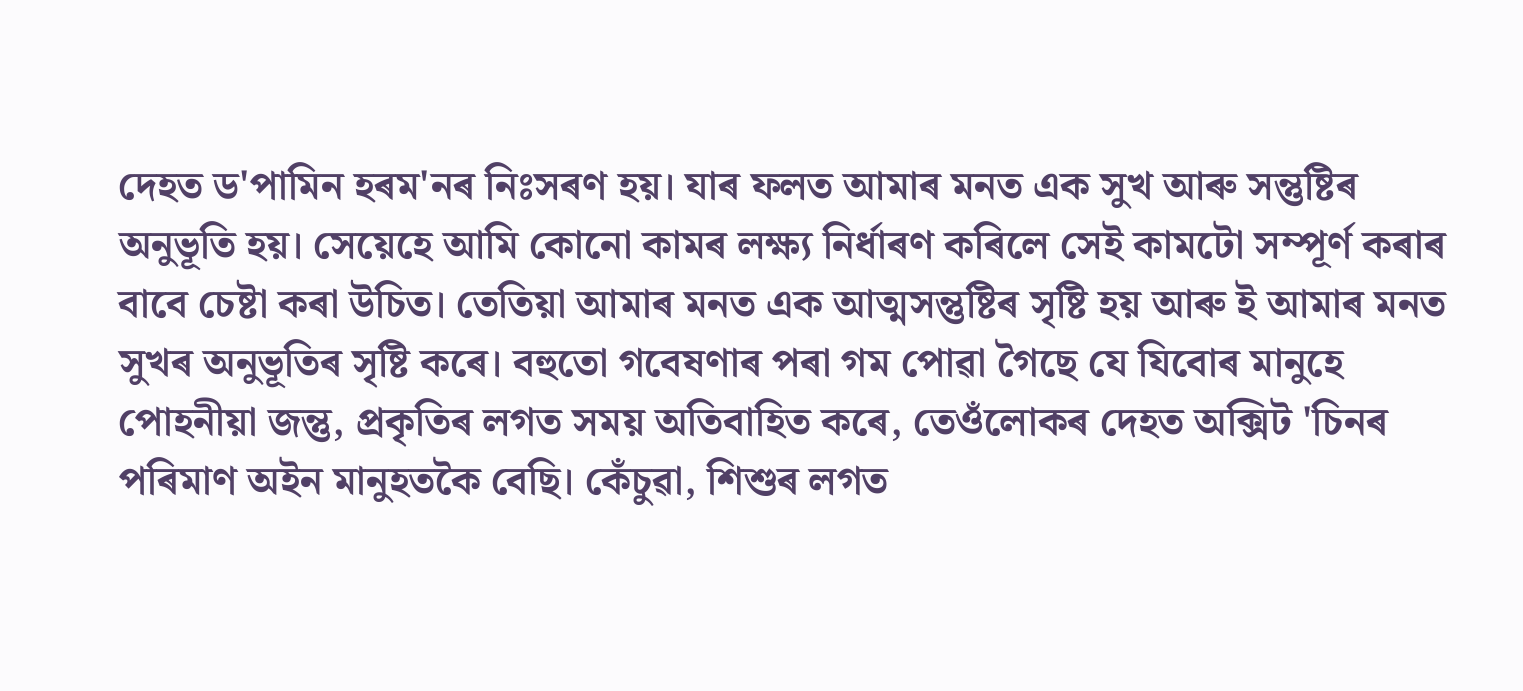দেহত ড'পামিন হৰম'নৰ নিঃসৰণ হয়। যাৰ ফলত আমাৰ মনত এক সুখ আৰু সন্তুষ্টিৰ অনুভূতি হয়। সেয়েহে আমি কোনো কামৰ লক্ষ্য নির্ধাৰণ কৰিলে সেই কামটো সম্পূর্ণ কৰাৰ বাবে চেষ্টা কৰা উচিত। তেতিয়া আমাৰ মনত এক আত্মসন্তুষ্টিৰ সৃষ্টি হয় আৰু ই আমাৰ মনত সুখৰ অনুভূতিৰ সৃষ্টি কৰে। বহুতো গবেষণাৰ পৰা গম পোৱা গৈছে যে যিবোৰ মানুহে পোহনীয়া জন্তু, প্রকৃতিৰ লগত সময় অতিবাহিত কৰে, তেওঁলোকৰ দেহত অক্সিট 'চিনৰ পৰিমাণ অইন মানুহতকৈ বেছি। কেঁচুৱা, শিশুৰ লগত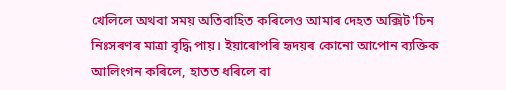খেলিলে অথবা সময় অতিবাহিত কৰিলেও আমাৰ দেহত অক্সিট'চিন নিঃসৰণৰ মাত্রা বৃদ্ধি পায়। ইয়াৰোপৰি হৃদয়ৰ কোনো আপোন ব্যক্তিক আলিংগন কৰিলে, হাতত ধৰিলে বা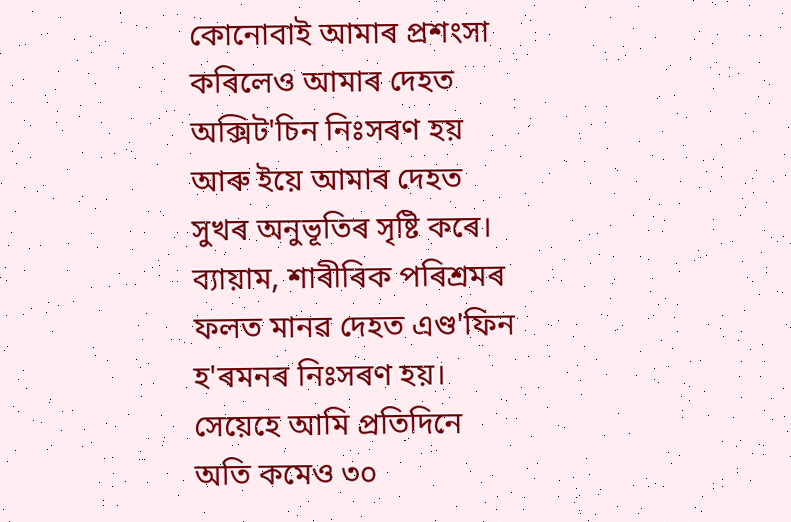কোনোবাই আমাৰ প্রশংসা কৰিলেও আমাৰ দেহত অক্সিট'চিন নিঃসৰণ হয় আৰু ইয়ে আমাৰ দেহত সুখৰ অনুভূতিৰ সৃষ্টি কৰে। ব্যায়াম, শাৰীৰিক পৰিশ্ৰমৰ ফলত মানৱ দেহত এণ্ড'ফিন হ'ৰমনৰ নিঃসৰণ হয়। সেয়েহে আমি প্রতিদিনে অতি কমেও ৩০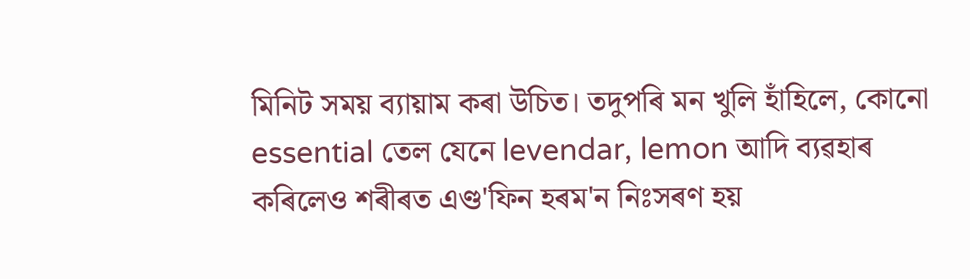মিনিট সময় ব্যায়াম কৰা উচিত। তদুপৰি মন খুলি হাঁহিলে, কোনো essential তেল যেনে levendar, lemon আদি ব্যৱহাৰ কৰিলেও শৰীৰত এণ্ড'ফিন হৰম'ন নিঃসৰণ হয়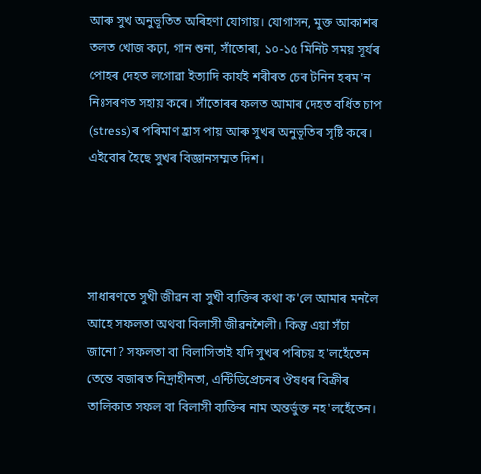আৰু সুখ অনুভূতিত অৰিহণা যোগায়। যোগাসন, মুক্ত আকাশৰ তলত খোজ কঢ়া, গান শুনা, সাঁতোৰা, ১০-১৫ মিনিট সময় সূৰ্যৰ পোহৰ দেহত লগোৱা ইত্যাদি কাৰ্যই শৰীৰত চেৰ টনিন হৰম'ন নিঃসৰণত সহায় কৰে। সাঁতোৰৰ ফলত আমাৰ দেহত বর্ধিত চাপ (stress)ৰ পৰিমাণ হ্রাস পায় আৰু সুখৰ অনুভূতিৰ সৃষ্টি কৰে। এইবোৰ হৈছে সুখৰ বিজ্ঞানসম্মত দিশ।




সাধাৰণতে সুখী জীৱন বা সুখী ব্যক্তিৰ কথা ক'লে আমাৰ মনলৈ আহে সফলতা অথবা বিলাসী জীৱনশৈলী। কিন্তু এয়া সঁচা জানো? সফলতা বা বিলাসিতাই যদি সুখৰ পৰিচয় হ'লহেঁতেন তেন্তে বজাৰত নিদ্রাহীনতা, এন্টিডিপ্ৰেচনৰ ঔষধৰ বিক্ৰীৰ তালিকাত সফল বা বিলাসী ব্যক্তিৰ নাম অন্তর্ভুক্ত নহ'লহেঁতেন।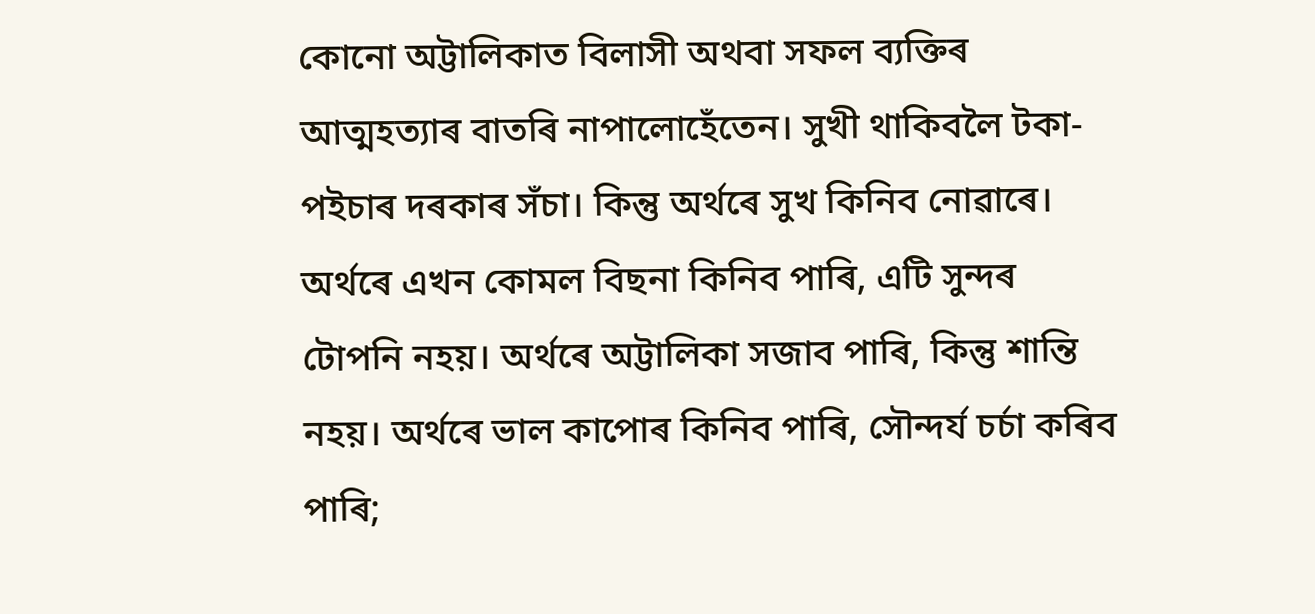কোনো অট্টালিকাত বিলাসী অথবা সফল ব্যক্তিৰ আত্মহত্যাৰ বাতৰি নাপালোহেঁতেন। সুখী থাকিবলৈ টকা-পইচাৰ দৰকাৰ সঁচা। কিন্তু অৰ্থৰে সুখ কিনিব নোৱাৰে। অৰ্থৰে এখন কোমল বিছনা কিনিব পাৰি, এটি সুন্দৰ টোপনি নহয়। অৰ্থৰে অট্টালিকা সজাব পাৰি, কিন্তু শান্তি নহয়। অৰ্থৰে ভাল কাপোৰ কিনিব পাৰি, সৌন্দৰ্য চৰ্চা কৰিব পাৰি;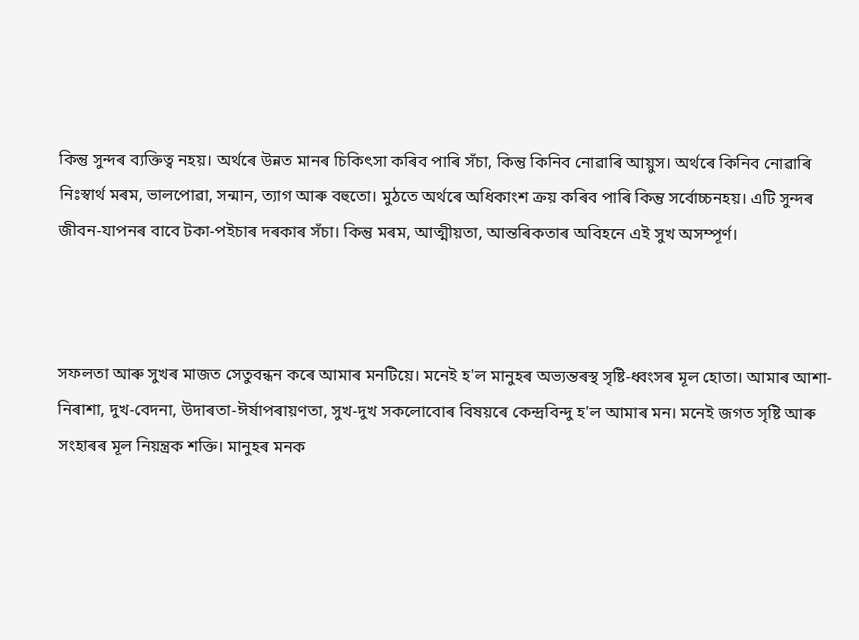কিন্তু সুন্দৰ ব্যক্তিত্ব নহয়। অৰ্থৰে উন্নত মানৰ চিকিৎসা কৰিব পাৰি সঁচা, কিন্তু কিনিব নোৱাৰি আয়ুস। অৰ্থৰে কিনিব নোৱাৰি নিঃস্বার্থ মৰম, ভালপোৱা, সন্মান, ত্যাগ আৰু বহুতো। মুঠতে অৰ্থৰে অধিকাংশ ক্রয় কৰিব পাৰি কিন্তু সর্বোচ্চনহয়। এটি সুন্দৰ জীবন-যাপনৰ বাবে টকা-পইচাৰ দৰকাৰ সঁচা। কিন্তু মৰম, আত্মীয়তা, আন্তৰিকতাৰ অবিহনে এই সুখ অসম্পূর্ণ।



সফলতা আৰু সুখৰ মাজত সেতুবন্ধন কৰে আমাৰ মনটিয়ে। মনেই হ'ল মানুহৰ অভ্যন্তৰস্থ সৃষ্টি-ধ্বংসৰ মূল হোতা। আমাৰ আশা-নিৰাশা, দুখ-বেদনা, উদাৰতা-ঈর্ষাপৰায়ণতা, সুখ-দুখ সকলোবোৰ বিষয়ৰে কেন্দ্রবিন্দু হ'ল আমাৰ মন। মনেই জগত সৃষ্টি আৰু সংহাৰৰ মূল নিয়ন্ত্রক শক্তি। মানুহৰ মনক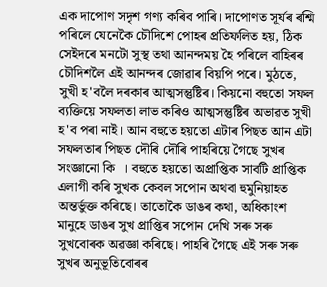এক দাপোণ সদৃশ গণ্য কৰিব পাৰি। দাপোণত সূৰ্যৰ ৰশ্মি পৰিলে যেনেকৈ চৌদিশে পোহৰ প্রতিফলিত হয়, ঠিক সেইদৰে মনটো সুস্থ তথা আনন্দময় হৈ পৰিলে বাহিৰৰ চৌদিশলৈ এই আনন্দৰ জোৱাৰ বিয়পি পৰে। মুঠতে, সুখী হ'বলৈ দৰকাৰ আত্মসন্তুষ্টিৰ। কিয়নো বহুতো সফল ব্যক্তিয়ে সফলতা লাভ কৰিও আত্মসন্তুষ্টিৰ অভাৱত সুখী হ'ব পৰা নাই। আন বহুতে হয়তো এটাৰ পিছত আন এটা সফলতাৰ পিছত দৌৰি দৌৰি পাহৰিয়ে গৈছে সুখৰ সংজ্ঞানো কি  । বহুতে হয়তো অপ্রাপ্তিক সাবটি প্রাপ্তিক এলাগী কৰি সুখক কেবল সপোন অথবা হুমুনিয়াহত অন্তর্ভুক্ত কৰিছে। তাতোকৈ ডাঙৰ কথা, অধিকাংশ মানুহে ডাঙৰ সুখ প্ৰাপ্তিৰ সপোন দেখি সৰু সৰু সুখবোৰক অৱজ্ঞা কৰিছে। পাহৰি গৈছে এই সৰু সৰু সুখৰ অনুভূতিবোৰৰ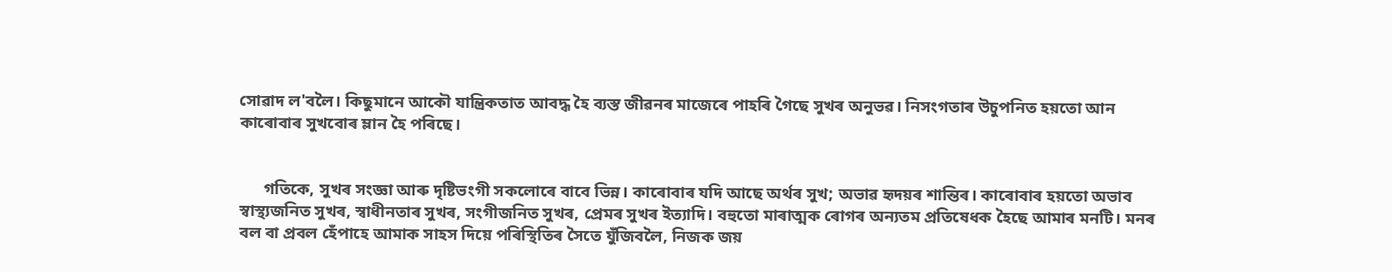সোৱাদ ল'বলৈ। কিছুমানে আকৌ যান্ত্রিকতাত আবদ্ধ হৈ ব্যস্ত জীৱনৰ মাজেৰে পাহৰি গৈছে সুখৰ অনুভৱ। নিসংগতাৰ উচুপনিত হয়তো আন কাৰোবাৰ সুখবোৰ ম্লান হৈ পৰিছে।


      গতিকে, সুখৰ সংজ্ঞা আৰু দৃষ্টিভংগী সকলোৰে বাবে ভিন্ন। কাৰোবাৰ যদি আছে অৰ্থৰ সুখ; অভাৱ হৃদয়ৰ শান্তিৰ। কাৰোবাৰ হয়তো অভাব স্বাস্থ্যজনিত সুখৰ, স্বাধীনতাৰ সুখৰ, সংগীজনিত সুখৰ, প্ৰেমৰ সুখৰ ইত্যাদি। বহুতো মাৰাত্মক ৰোগৰ অন্যতম প্রতিষেধক হৈছে আমাৰ মনটি। মনৰ বল বা প্রবল হেঁপাহে আমাক সাহস দিয়ে পৰিস্থিতিৰ সৈতে যুঁজিবলৈ, নিজক জয়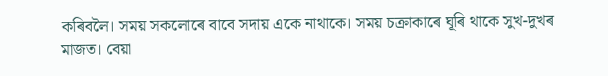কৰিবলৈ। সময় সকলোৰে বাবে সদায় একে নাথাকে। সময় চক্রাকাৰে ঘূৰি থাকে সুখ-দুখৰ মাজত। বেয়া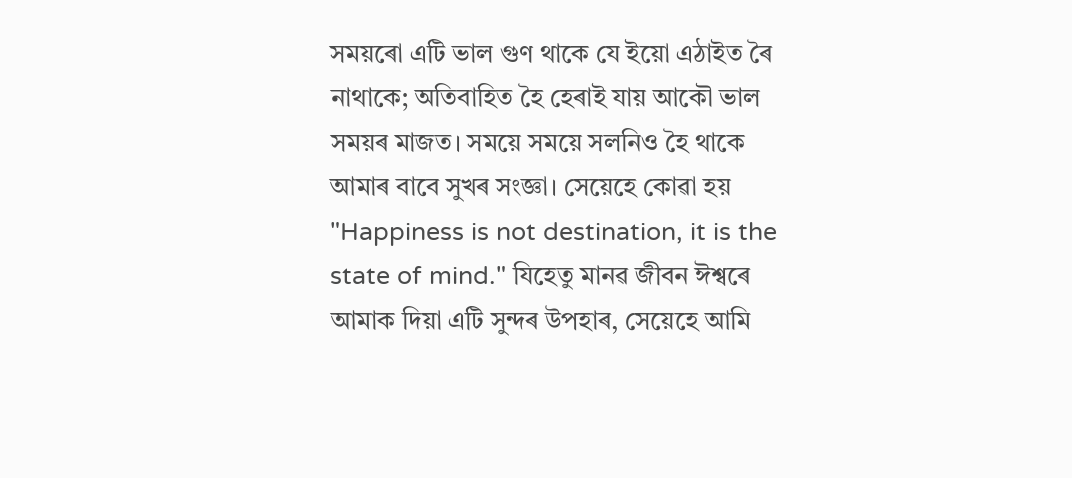সময়ৰো এটি ভাল গুণ থাকে যে ইয়ো এঠাইত ৰৈ নাথাকে; অতিবাহিত হৈ হেৰাই যায় আকৌ ভাল সময়ৰ মাজত। সময়ে সময়ে সলনিও হৈ থাকে আমাৰ বাবে সুখৰ সংজ্ঞা। সেয়েহে কোৱা হয় "Happiness is not destination, it is the state of mind." যিহেতু মানৱ জীবন ঈশ্বৰে আমাক দিয়া এটি সুন্দৰ উপহাৰ, সেয়েহে আমি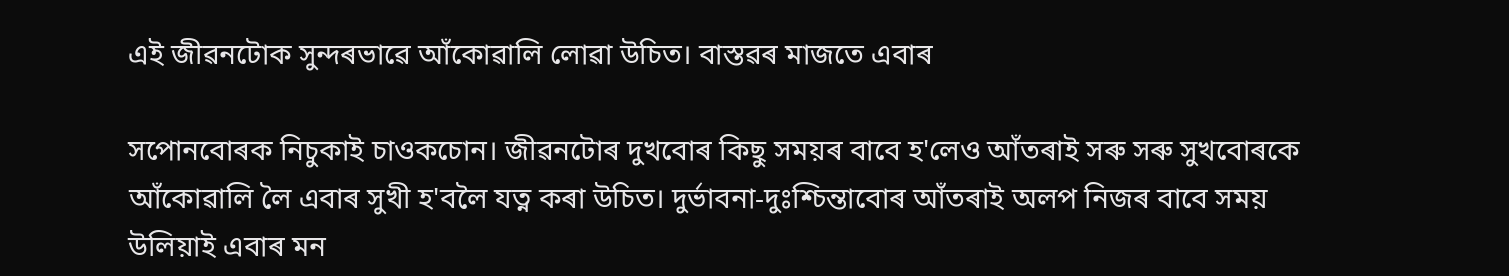এই জীৱনটোক সুন্দৰভাৱে আঁকোৱালি লোৱা উচিত। বাস্তৱৰ মাজতে এবাৰ

সপোনবোৰক নিচুকাই চাওকচোন। জীৱনটোৰ দুখবোৰ কিছু সময়ৰ বাবে হ'লেও আঁতৰাই সৰু সৰু সুখবোৰকে আঁকোৱালি লৈ এবাৰ সুখী হ'বলৈ যত্ন কৰা উচিত। দুর্ভাবনা-দুঃশ্চিন্তাবোৰ আঁতৰাই অলপ নিজৰ বাবে সময় উলিয়াই এবাৰ মন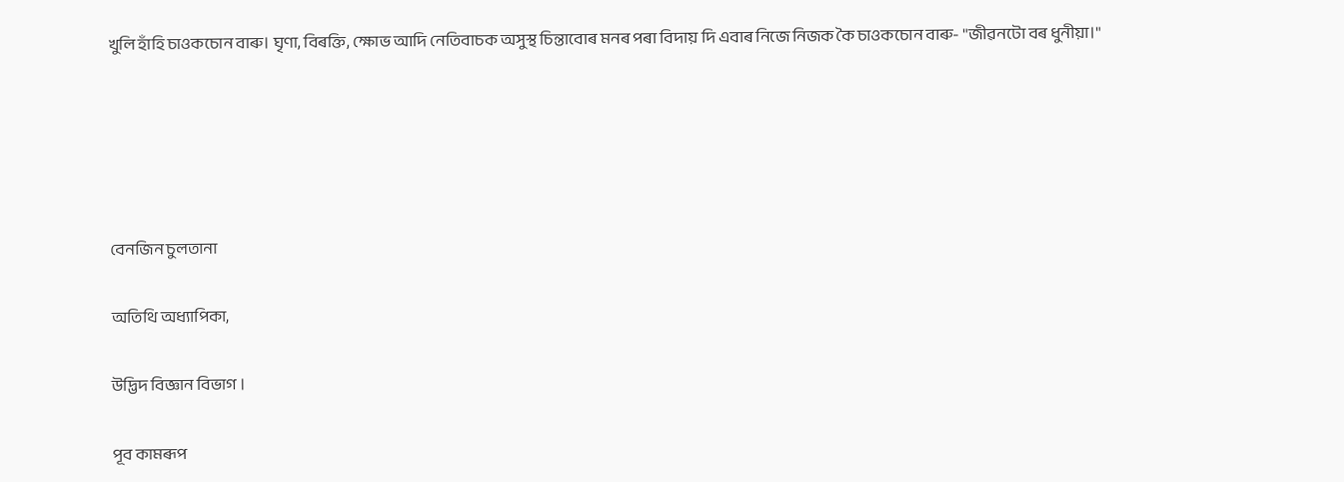খুলি হাঁহি চাওকচোন বাৰু। ঘৃণা, বিৰক্তি, ক্ষোভ আদি নেতিবাচক অসুস্থ চিন্তাবোৰ মনৰ পৰা বিদায় দি এবাৰ নিজে নিজক কৈ চাওকচোন বাৰু- "জীৱনটো বৰ ধুনীয়া।"





বেনজিন চুলতানা

অতিথি অধ্যাপিকা,

উদ্ভিদ‌ বিজ্ঞান বিভাগ ।

পূব কামৰূপ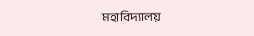মহাবিদ্যালয়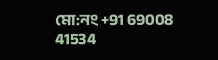মো:নং +91 69008 41534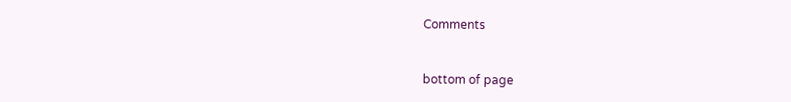Comments


bottom of page